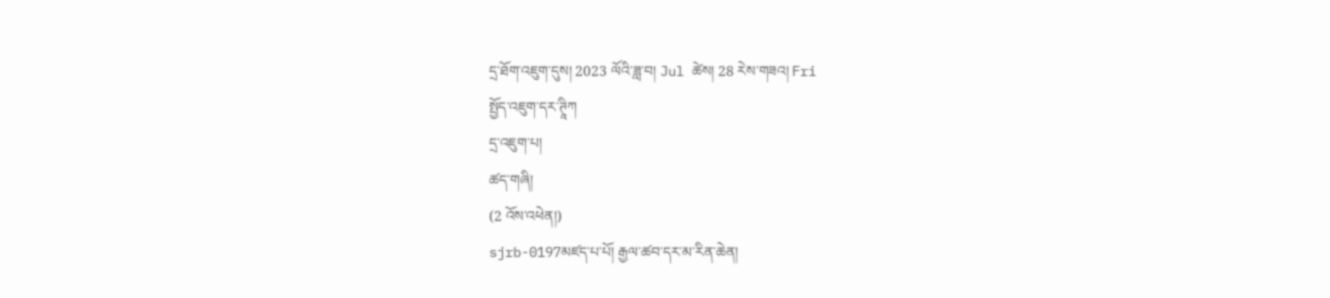དྲ་ཐོག་འཇུག་དུས། 2023 ལོའི་ཟླ་བ། Jul ཚེས། 28 རེས་གཟའ། Fri
སྤྱོད་འཇུག་དར་ཊཱིཀ
དྲ་འཇུག་པ།
ཚད་གཞི།
(2 འོས་འཕེན།)
sjrb-0197མཛད་པ་པོ། རྒྱལ་ཚབ་དར་མ་རིན་ཆེན།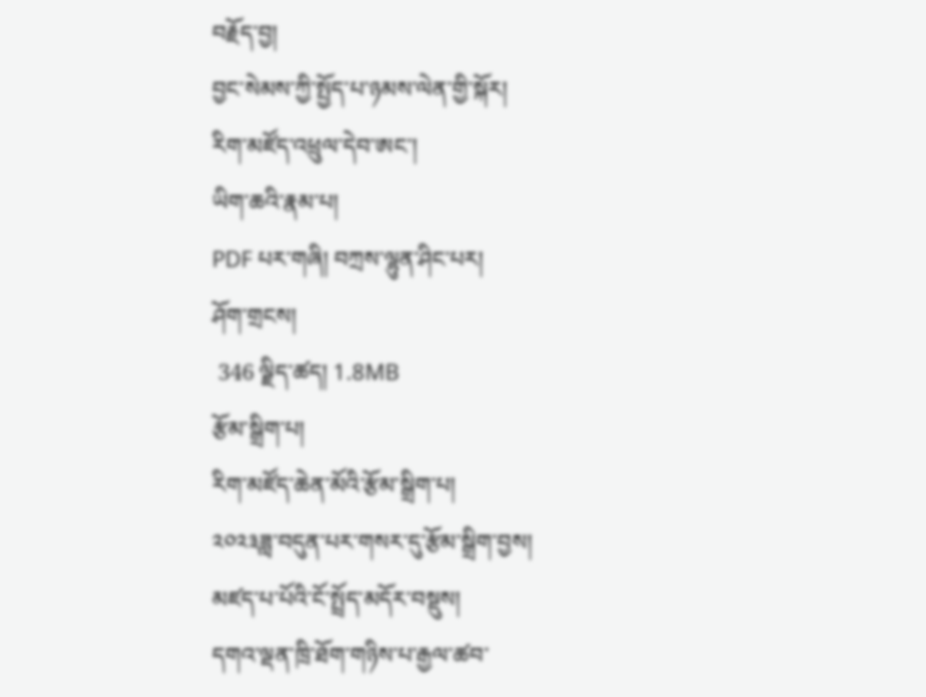བརྗོད་བྱ།
བྱང་སེམས་ཀྱི་སྤྱོད་པ་ཉམས་ལེན་གྱི་སྐོར།
རིག་མཛོད་འཕྲུལ་དེབ་ཨང་།
ཡིག་ཆའི་རྣམ་པ།
PDF པར་གཞི། བཀྲས་ལྷུན་ཤིང་པར།
ཤོག་གྲངས།
 346 ལྗིད་ཚད། 1.8MB
རྩོམ་སྒྲིག་པ།
རིག་མཛོད་ཆེན་མོའི་རྩོམ་སྒྲིག་པ།
༢༠༢༣ཟླ་བདུན་པར་གསར་དུ་རྩོམ་སྒྲིག་བྱས།
མཛད་པ་པོའི་ངོ་སྤྲོད་མདོར་བསྡུས།
དགའ་ལྡན་ཁྲི་ཐོག་གཉིས་པ་རྒྱལ་ཚབ་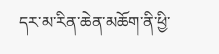དར་མ་རིན་ཆེན་མཆོག་ནི་ཕྱི་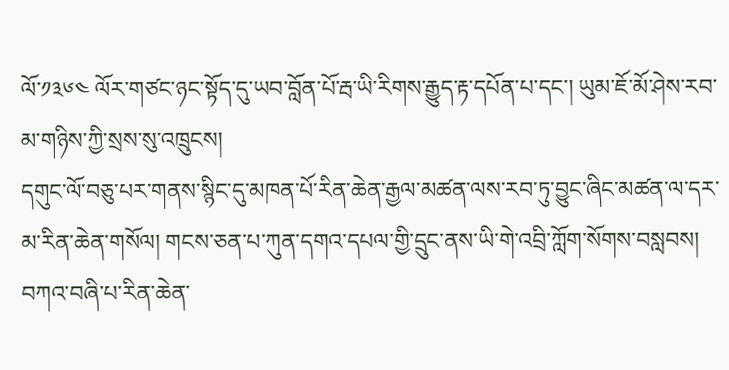ལོ་༡༣༦༤ ལོར་གཙང་ཉང་སྟོད་དུ་ཡབ་བློན་པོ་རྦ་ཡི་རིགས་རྒྱུད་རྟ་དཔོན་པ་དང་། ཡུམ་ཇོ་མོ་ཤེས་རབ་མ་གཉིས་ཀྱི་སྲས་སུ་འཁྲུངས།
དགུང་ལོ་བཅུ་པར་གནས་སྙིང་དུ་མཁན་པོ་རིན་ཆེན་རྒྱལ་མཚན་ལས་རབ་ཏུ་བྱུང་ཞིང་མཚན་ལ་དར་མ་རིན་ཆེན་གསོལ། གངས་ཅན་པ་ཀུན་དགའ་དཔལ་གྱི་དྲུང་ནས་ཡི་གེ་འབྲི་ཀློག་སོགས་བསླབས། བཀའ་བཞི་པ་རིན་ཆེན་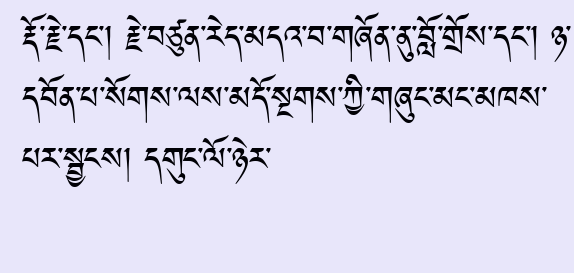རྡོ་རྗེ་དང་། རྗེ་བཙུན་རེད་མདའ་བ་གཞོན་ནུ་བློ་གྲོས་དང་། ཉ་དབོན་པ་སོགས་ལས་མདོ་སྔགས་ཀྱི་གཞུང་མང་མཁས་པར་སྦྱངས། དགུང་ལོ་ཉེར་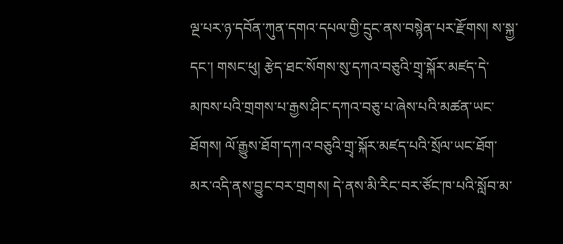ལྔ་པར་ཉ་དབོན་ཀུན་དགའ་དཔལ་གྱི་དྲུང་ནས་བསྙེན་པར་རྫོགས། ས་སྐྱ་དང་། གསང་ཕུ། རྩེད་ཐང་སོགས་སུ་དཀའ་བཅུའི་གྲྭ་སྐོར་མཛད་དེ་མཁས་པའི་གྲགས་པ་རྒྱས་ཤིང་དཀའ་བཅུ་པ་ཞེས་པའི་མཚན་ཡང་ཐོགས། ལོ་རྒྱུས་ཐོག་དཀའ་བཅུའི་གྲྭ་སྐོར་མཛད་པའི་སྲོལ་ཡང་ཐོག་མར་འདི་ནས་བྱུང་བར་གྲགས། དེ་ནས་མི་རིང་བར་ཙོང་ཁ་པའི་སློབ་མ་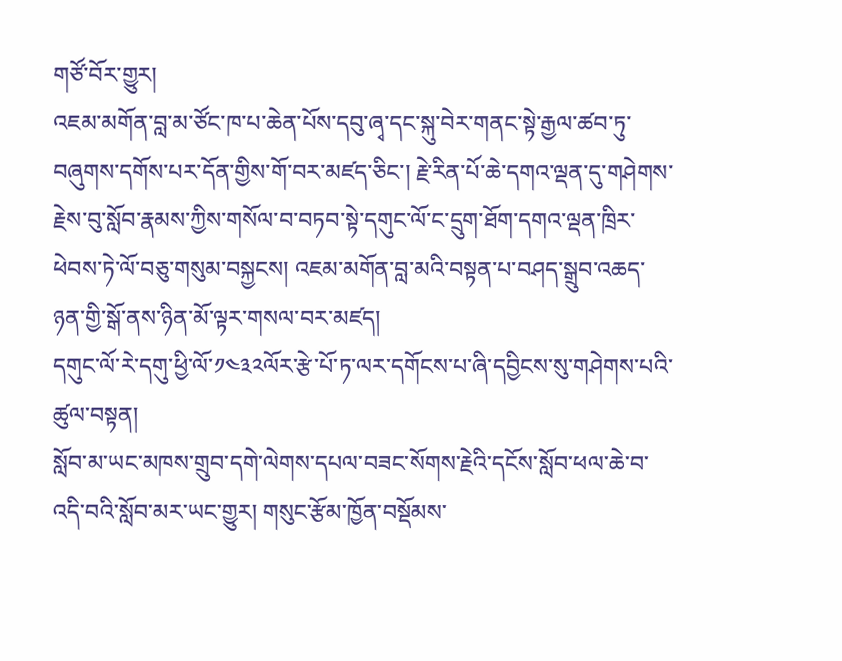གཙོ་བོར་གྱུར།
འཇམ་མགོན་བླ་མ་ཙོང་ཁ་པ་ཆེན་པོས་དབུ་ཞྭ་དང་སྐུ་བེར་གནང་སྟེ་རྒྱལ་ཚབ་ཏུ་བཞུགས་དགོས་པར་དོན་གྱིས་གོ་བར་མཛད་ཅིང་། རྗེ་རིན་པོ་ཆེ་དགའ་ལྡན་དུ་གཤེགས་རྗེས་བུ་སློབ་རྣམས་ཀྱིས་གསོལ་བ་བཏབ་སྟེ་དགུང་ལོ་ང་དྲུག་ཐོག་དགའ་ལྡན་ཁྲིར་ཕེབས་ཏེ་ལོ་བཅུ་གསུམ་བསྐྱངས། འཇམ་མགོན་བླ་མའི་བསྟན་པ་བཤད་སྒྲུབ་འཆད་ཉན་གྱི་སྒོ་ནས་ཉིན་མོ་ལྟར་གསལ་བར་མཛད།
དགུང་ལོ་རེ་དགུ་ཕྱི་ལོ་༡༤༣༢ལོར་རྩེ་པོ་ཏ་ལར་དགོངས་པ་ཞི་དབྱིངས་སུ་གཤེགས་པའི་ཚུལ་བསྟན།
སློབ་མ་ཡང་མཁས་གྲུབ་དགེ་ལེགས་དཔལ་བཟང་སོགས་རྗེའི་དངོས་སློབ་ཕལ་ཆེ་བ་འདི་བའི་སློབ་མར་ཡང་གྱུར། གསུང་རྩོམ་ཁྱོན་བསྡོམས་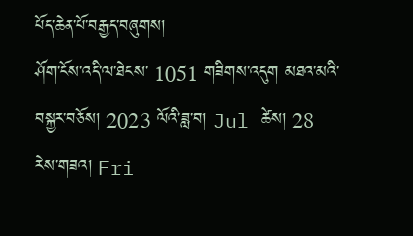པོད་ཆེན་པོ་བརྒྱད་བཞུགས།
ཤོག་ངོས་འདི་ལ་ཐེངས་ 1051 གཟིགས་འདུག མཐའ་མའི་བསྐྱར་བཅོས། 2023 ལོའི་ཟླ་བ། Jul ཚེས། 28 རེས་གཟའ། Fri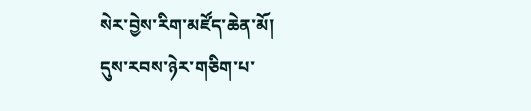སེར་བྱེས་རིག་མཛོད་ཆེན་མོ།
དུས་རབས་ཉེར་གཅིག་པ་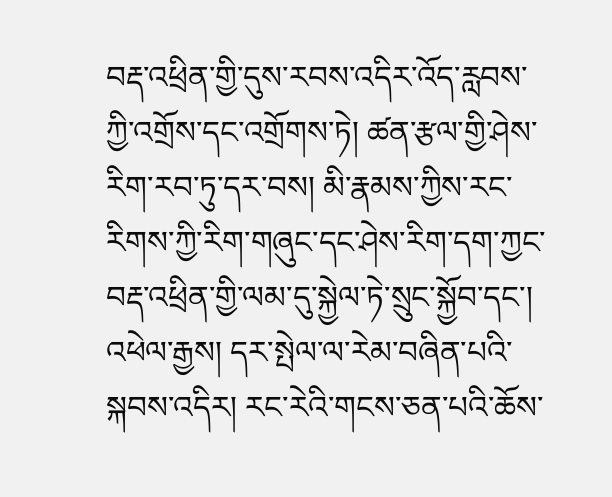བརྡ་འཕྲིན་གྱི་དུས་རབས་འདིར་འོད་རླབས་ཀྱི་འགྲོས་དང་འགྲོགས་ཏེ། ཚན་རྩལ་གྱི་ཤེས་རིག་རབ་ཏུ་དར་བས། མི་རྣམས་ཀྱིས་རང་རིགས་ཀྱི་རིག་གཞུང་དང་ཤེས་རིག་དག་ཀྱང་བརྡ་འཕྲིན་གྱི་ལམ་དུ་སྐྱེལ་ཏེ་སྲུང་སྐྱོབ་དང་། འཕེལ་རྒྱས། དར་སྤེལ་ལ་རེམ་བཞིན་པའི་སྐབས་འདིར། རང་རེའི་གངས་ཅན་པའི་ཆོས་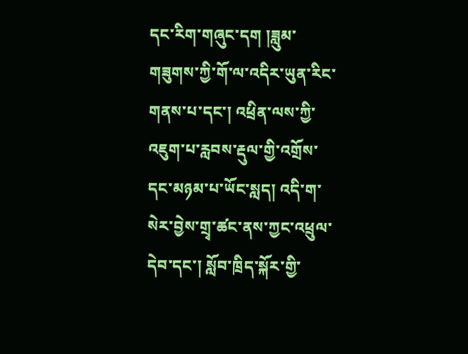དང་རིག་གཞུང་དག །ཟླུམ་གཟུགས་ཀྱི་གོ་ལ་འདིར་ཡུན་རིང་གནས་པ་དང་། འཕྲིན་ལས་ཀྱི་འཇུག་པ་རླབས་རྡུལ་གྱི་འགྲོས་དང་མཉམ་པ་ཡོང་སླད། འདི་ག་སེར་བྱེས་གྲྭ་ཚང་ནས་ཀྱང་འཕྲུལ་དེབ་དང་། སློབ་ཁྲིད་སྐོར་གྱི་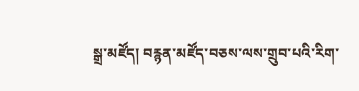སྒྲ་མཛོད། བརྙན་མཛོད་བཅས་ལས་གྲུབ་པའི་རིག་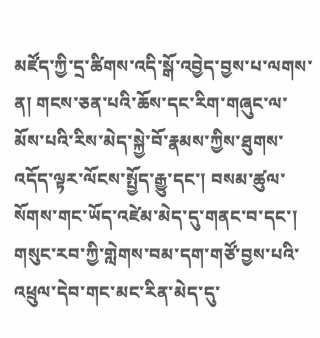མཛོད་ཀྱི་དྲ་ཚིགས་འདི་སྒོ་འབྱེད་བྱས་པ་ལགས་ན། གངས་ཅན་པའི་ཆོས་དང་རིག་གཞུང་ལ་མོས་པའི་རིས་མེད་སྐྱེ་བོ་རྣམས་ཀྱིས་ཐུགས་འདོད་ལྟར་ལོངས་སྤྱོད་རྒྱུ་དང་། བསམ་ཚུལ་སོགས་གང་ཡོད་འཛེམ་མེད་དུ་གནང་བ་དང་། གསུང་རབ་ཀྱི་གླེགས་བམ་དག་གཙོ་བྱས་པའི་འཕྲུལ་དེབ་གང་མང་རིན་མེད་དུ་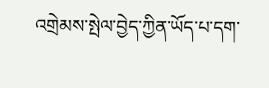འགྲེམས་སྤེལ་བྱེད་ཀྱིན་ཡོད་པ་དག་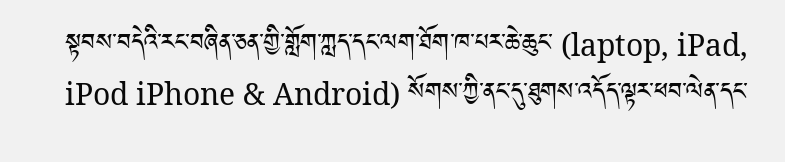སྟབས་བདེའི་རང་བཞིན་ཅན་གྱི་གློག་ཀླད་དང་ལག་ཐོག་ཁ་པར་ཆེ་ཆུང་ (laptop, iPad, iPod iPhone & Android) སོགས་ཀྱི་ནང་དུ་ཐུགས་འདོད་ལྟར་ཕབ་ལེན་དང་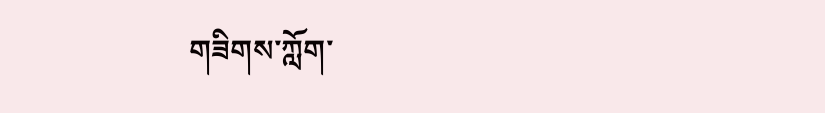གཟིགས་ཀློག་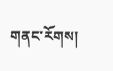གནང་རོགས།